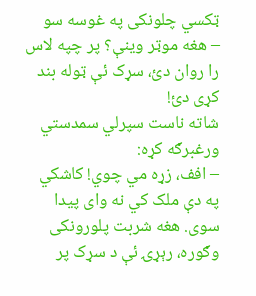ټکسي چلونکی په غوسه سو
– هغه موټر وينې؟ پر چپه لاس را روان دئ، سړک ئې ټوله بند کړی دئ!
شاته ناست سپرلي سمدستي ورغبرګه کړه:
– افف، زړه مي چوي! کاشکي په دې ملک کي نه وای پيدا سوی. هغه شربت پلورونکی وګوره، رېړۍ ئې د سړک پر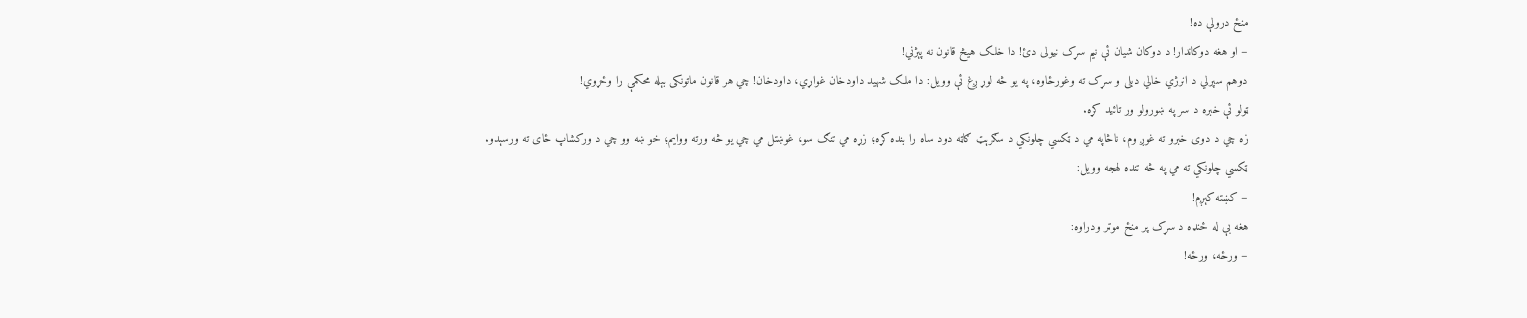منځ درولې ده!
– او هغه دوکاندار! د دوکان شيان ئې نيم سړک نيولی دئ! دا خلک هيڅ قانون نه پېژني!
دوهم سپرلي د انرژي خالي دبلی و سړک ته وغورځاوه، په يو څه لوړ ږغ ئې وويل: دا ملک شهيد داودخان غواړي، داودخان! چي هر قانون ماتونکی بېله محکمې را وځړوي!
ټولو ئې خبره د سر په ښورولو ور تائيد کړه.
زه چي د دوی خبرو ته غوږ وم، ناڅاپه مي د ټکسي چلونکي د سګرېټ ګاټه دود ساه را بنده کړه؛ زړه مي تنګ سو، غوښتل مي چي يو څه ورته ووايم؛ خو ښه وو چي د ورکشاپ ځای ته ورسېدو.
ټکسي چلونکي ته مي په څه تنده لهجه وويل:
– کښته کېږم!
هغه بې له ځنډه د سړک پر منځ موټر ودراوه:
– ورځه، ورځه!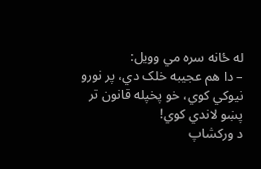له ځانه سره مي وويل:
– دا هم عجيبه خلک دي، پر نورو نيوکي کوي، خو پخپله قانون تر پښو لاندي کوي!
د ورکشاپ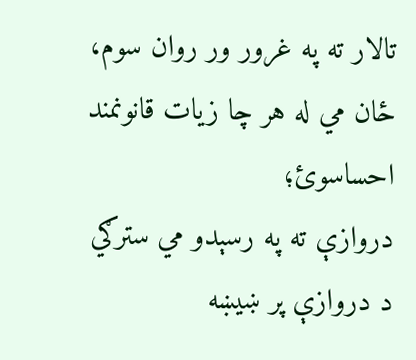تالار ته په غرور ور روان سوم، ځان مي له هر چا زيات قانونمند احساسوئ؛
دروازې ته په رسېدو مي سترګي د دروازې پر ښيښه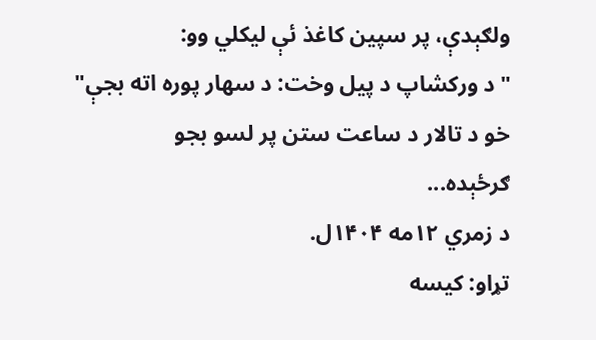ولګېدې، پر سپين کاغذ ئې ليکلي وو:
"د ورکشاپ د پيل وخت: د سهار پوره اته بجې"
خو د تالار د ساعت ستن پر لسو بجو
ګرځېده...
د زمري ۱۲مه ۱۴۰۴ل.
تړاو: کیسه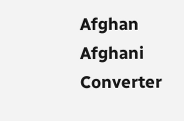Afghan Afghani Converter